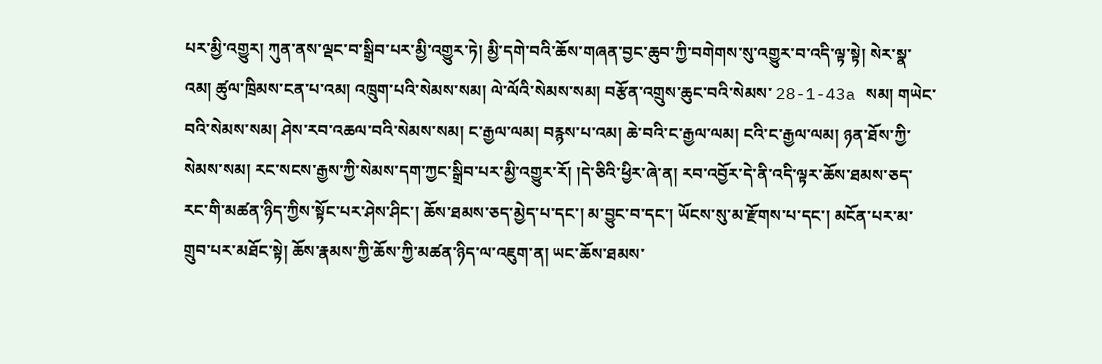པར་མྱི་འགྱུར། ཀུན་ནས་ལྡང་བ་སྒྲིབ་པར་མྱི་འགྱུར་ཏེ། མྱི་དགེ་བའི་ཆོས་གཞན་བྱང་ཆུབ་ཀྱི་བགེགས་སུ་འགྱུར་བ་འདི་ལྟ་སྟེ། སེར་སྣ་འམ། ཚུལ་ཁྲིམས་ངན་པ་འམ། འཁྲུག་པའི་སེམས་སམ། ལེ་ལོའི་སེམས་སམ། བརྩོན་འགྲུས་ཆུང་བའི་སེམས་ 28-1-43a སམ། གཡེང་བའི་སེམས་སམ། ཤེས་རབ་འཆལ་བའི་སེམས་སམ། ང་རྒྱལ་ལམ། བརྙས་པ་འམ། ཆེ་བའི་ང་རྒྱལ་ལམ། ངའི་ང་རྒྱལ་ལམ། ཉན་ཐོས་ཀྱི་སེམས་སམ། རང་སངས་རྒྱས་ཀྱི་སེམས་དག་ཀྱང་སྒྲིབ་པར་མྱི་འགྱུར་རོ། །དེ་ཅིའི་ཕྱིར་ཞེ་ན། རབ་འབྱོར་དེ་ནི་འདི་ལྟར་ཆོས་ཐམས་ཅད་རང་གི་མཚན་ཉིད་ཀྱིས་སྟོང་པར་ཤེས་ཤིང་། ཆོས་ཐམས་ཅད་མྱེད་པ་དང་། མ་བྱུང་བ་དང་། ཡོངས་སུ་མ་རྫོགས་པ་དང་། མངོན་པར་མ་གྲུབ་པར་མཐོང་སྟེ། ཆོས་རྣམས་ཀྱི་ཆོས་ཀྱི་མཚན་ཉིད་ལ་འཇུག་ན། ཡང་ཆོས་ཐམས་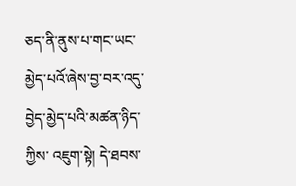ཅད་ནི་ནུས་པ་གང་ཡང་མྱེད་པའོ་ཞེས་བྱ་བར་འདུ་བྱེད་མྱེད་པའི་མཚན་ཉིད་ཀྱིས་ འཇུག་སྟེ། དེ་ཐབས་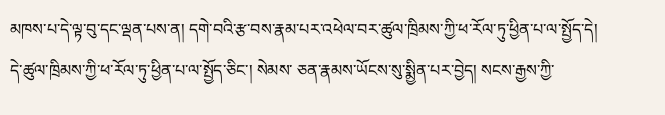མཁས་པ་དེ་ལྟ་བུ་དང་ལྡན་པས་ན། དགེ་བའི་རྩ་བས་རྣམ་པར་འཕེལ་བར་ཚུལ་ཁྲིམས་ཀྱི་ཕ་རོལ་ཏུ་ཕྱིན་པ་ལ་སྤྱོད་དེ། དེ་ཚུལ་ཁྲིམས་ཀྱི་ཕ་རོལ་ཏུ་ཕྱིན་པ་ལ་སྤྱོད་ཅིང་། སེམས་ ཅན་རྣམས་ཡོངས་སུ་སྨྱིན་པར་བྱེད། སངས་རྒྱས་ཀྱི་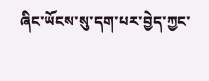ཞིང་ཡོངས་སུ་དག་པར་བྱེད་ཀྱང་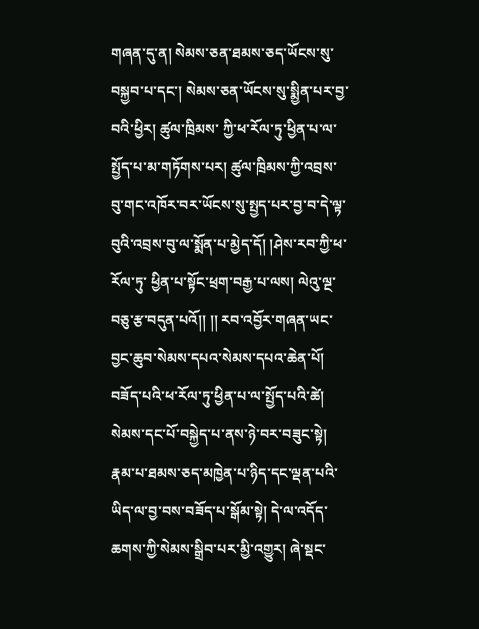གཞན་དུ་ན། སེམས་ཅན་ཐམས་ཅད་ཡོངས་སུ་བསྐྱབ་པ་དང་། སེམས་ཅན་ཡོངས་སུ་སྨྱིན་པར་བྱ་བའི་ཕྱིར། ཚུལ་ཁྲིམས་ ཀྱི་ཕ་རོལ་ཏུ་ཕྱིན་པ་ལ་སྤྱོད་པ་མ་གཏོགས་པར། ཚུལ་ཁྲིམས་ཀྱི་འབྲས་བུ་གང་འཁོར་བར་ཡོངས་སུ་སྤྱད་པར་བྱ་བ་དེ་ལྟ་བུའི་འབྲས་བུ་ལ་སྨོན་པ་མྱེད་དོ། །ཤེས་རབ་ཀྱི་ཕ་རོལ་ཏུ་ ཕྱིན་པ་སྟོང་ཕྲག་བརྒྱ་པ་ལས། ལེའུ་ལྔ་བཅུ་རྩ་བདུན་པའོ།། །། རབ་འབྱོར་གཞན་ཡང་བྱང་ཆུབ་སེམས་དཔའ་སེམས་དཔའ་ཆེན་པོ། བཟོད་པའི་ཕ་རོལ་ཏུ་ཕྱིན་པ་ལ་སྤྱོད་པའི་ཚེ། སེམས་དང་པོ་བསྐྱེད་པ་ནས་ཉེ་བར་བཟུང་སྟེ། རྣམ་པ་ཐམས་ཅད་མཁྱེན་པ་ཉིད་དང་ལྡན་པའི་ཡིད་ལ་བྱ་བས་བཟོད་པ་སྒོམ་སྟེ། དེ་ལ་འདོད་ཆགས་ཀྱི་སེམས་སྒྲིབ་པར་མྱི་འགྱུར། ཞེ་སྡང་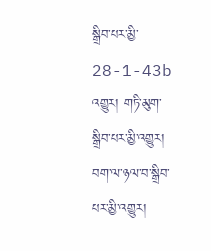སྒྲིབ་པར་མྱི་ 28-1-43b འགྱུར། གཏི་མུག་སྒྲིབ་པར་མྱི་འགྱུར། བག་ལ་ཉལ་བ་སྒྲིབ་པར་མྱི་འགྱུར།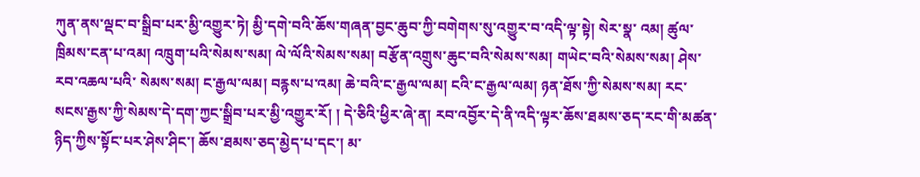ཀུན་ནས་ལྡང་བ་སྒྲིབ་པར་མྱི་འགྱུར་ཏེ། མྱི་དགེ་བའི་ཆོས་གཞན་བྱང་ཆུབ་ཀྱི་བགེགས་སུ་འགྱུར་བ་འདི་ལྟ་སྟེ། སེར་སྣ་ འམ། ཚུལ་ཁྲིམས་ངན་པ་འམ། འཁྲུག་པའི་སེམས་སམ། ལེ་ལོའི་སེམས་སམ། བརྩོན་འགྲུས་ཆུང་བའི་སེམས་སམ། གཡེང་བའི་སེམས་སམ། ཤེས་རབ་འཆལ་པའི་ སེམས་སམ། ང་རྒྱལ་ལམ། བརྙས་པ་འམ། ཆེ་བའི་ང་རྒྱལ་ལམ། ངའི་ང་རྒྱལ་ལམ། ཉན་ཐོས་ཀྱི་སེམས་སམ། རང་སངས་རྒྱས་ཀྱི་སེམས་དེ་དག་ཀྱང་སྒྲིབ་པར་མྱི་འགྱུར་རོ། ། དེ་ཅིའི་ཕྱིར་ཞེ་ན། རབ་འབྱོར་དེ་ནི་འདི་ལྟར་ཆོས་ཐམས་ཅད་རང་གི་མཚན་ཉིད་ཀྱིས་སྟོང་པར་ཤེས་ཤིང་། ཆོས་ཐམས་ཅད་མྱེད་པ་དང་། མ་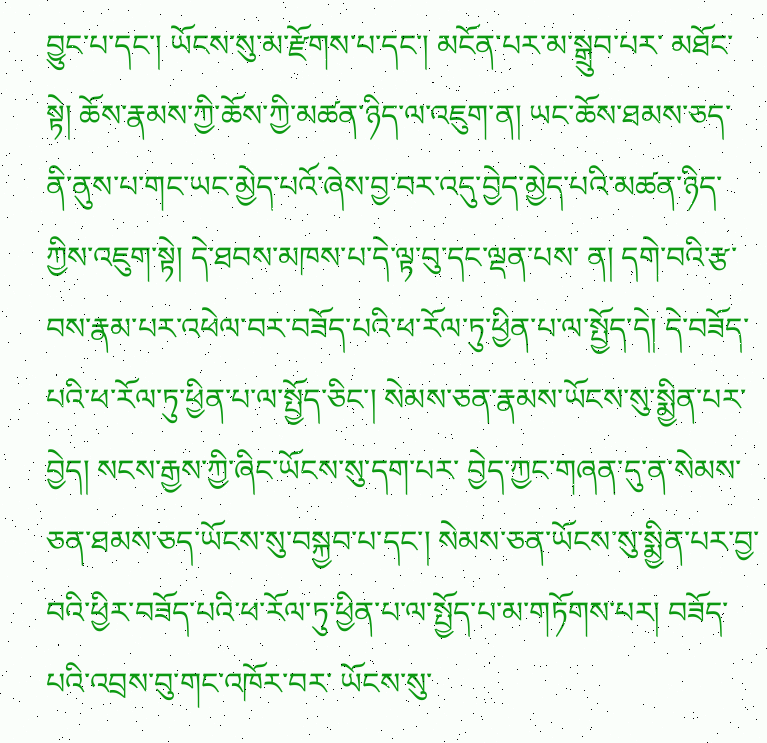བྱུང་པ་དང་། ཡོངས་སུ་མ་རྫོགས་པ་དང་། མངོན་པར་མ་སྒྲུབ་པར་ མཐོང་སྟེ། ཆོས་རྣམས་ཀྱི་ཆོས་ཀྱི་མཚན་ཉིད་ལ་འཇུག་ན། ཡང་ཆོས་ཐམས་ཅད་ནི་ནུས་པ་གང་ཡང་མྱེད་པའོ་ཞེས་བྱ་བར་འདུ་བྱེད་མྱེད་པའི་མཚན་ཉིད་ཀྱིས་འཇུག་སྟེ། དེ་ཐབས་མཁས་པ་དེ་ལྟ་བུ་དང་ལྡན་པས་ ན། དགེ་བའི་རྩ་བས་རྣམ་པར་འཕེལ་བར་བཟོད་པའི་ཕ་རོལ་ཏུ་ཕྱིན་པ་ལ་སྤྱོད་དེ། དེ་བཟོད་པའི་ཕ་རོལ་ཏུ་ཕྱིན་པ་ལ་སྤྱོད་ཅིང་། སེམས་ཅན་རྣམས་ཡོངས་སུ་སྨྱིན་པར་བྱེད། སངས་རྒྱས་ཀྱི་ཞིང་ཡོངས་སུ་དག་པར་ བྱེད་ཀྱང་གཞན་དུ་ན་སེམས་ཅན་ཐམས་ཅད་ཡོངས་སུ་བསྐྱབ་པ་དང་། སེམས་ཅན་ཡོངས་སུ་སྨྱིན་པར་བྱ་བའི་ཕྱིར་བཟོད་པའི་ཕ་རོལ་ཏུ་ཕྱིན་པ་ལ་སྤྱོད་པ་མ་གཏོགས་པར། བཟོད་པའི་འབྲས་བུ་གང་འཁོར་བར་ ཡོངས་སུ་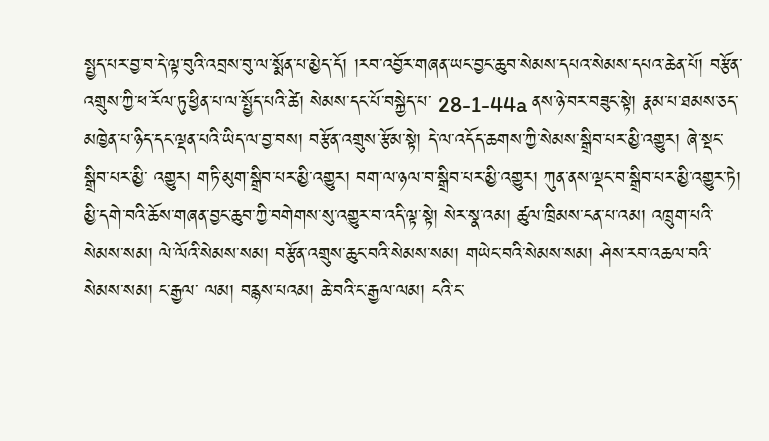སྤྱད་པར་བྱ་བ་དེ་ལྟ་བུའི་འབྲས་བུ་ལ་སྨོན་པ་མྱེད་དོ། །རབ་འབྱོར་གཞན་ཡང་བྱང་ཆུབ་སེམས་དཔའ་སེམས་དཔའ་ཆེན་པོ། བརྩོན་འགྲུས་ཀྱི་ཕ་རོལ་ཏུ་ཕྱིན་པ་ལ་སྤྱོད་པའི་ཚེ། སེམས་དང་པོ་བསྐྱེད་པ་ 28-1-44a ནས་ཉེ་བར་བཟུང་སྟེ། རྣམ་པ་ཐམས་ཅད་མཁྱེན་པ་ཉིད་དང་ལྡན་པའི་ཡིད་ལ་བྱ་བས། བརྩོན་འགྲུས་རྩོམ་སྟེ། དེ་ལ་འདོད་ཆགས་ཀྱི་སེམས་སྒྲིབ་པར་མྱི་འགྱུར། ཞེ་སྡང་སྒྲིབ་པར་མྱི་ འགྱུར། གཏི་མུག་སྒྲིབ་པར་མྱི་འགྱུར། བག་ལ་ཉལ་བ་སྒྲིབ་པར་མྱི་འགྱུར། ཀུན་ནས་ལྡང་བ་སྒྲིབ་པར་མྱི་འགྱུར་ཏེ། མྱི་དགེ་བའི་ཆོས་གཞན་བྱང་ཆུབ་ཀྱི་བགེགས་སུ་འགྱུར་བ་འདི་ལྟ་སྟེ། སེར་སྣ་འམ། ཚུལ་ཁྲིམས་ངན་པ་འམ། འཁྲུག་པའི་སེམས་སམ། ལེ་ལོའི་སེམས་སམ། བརྩོན་འགྲུས་ཆུང་བའི་སེམས་སམ། གཡེང་བའི་སེམས་སམ། ཤེས་རབ་འཆལ་བའི་སེམས་སམ། ང་རྒྱལ་ ལམ། བརྙས་པའམ། ཆེ་བའི་ང་རྒྱལ་ལམ། ངའི་ང་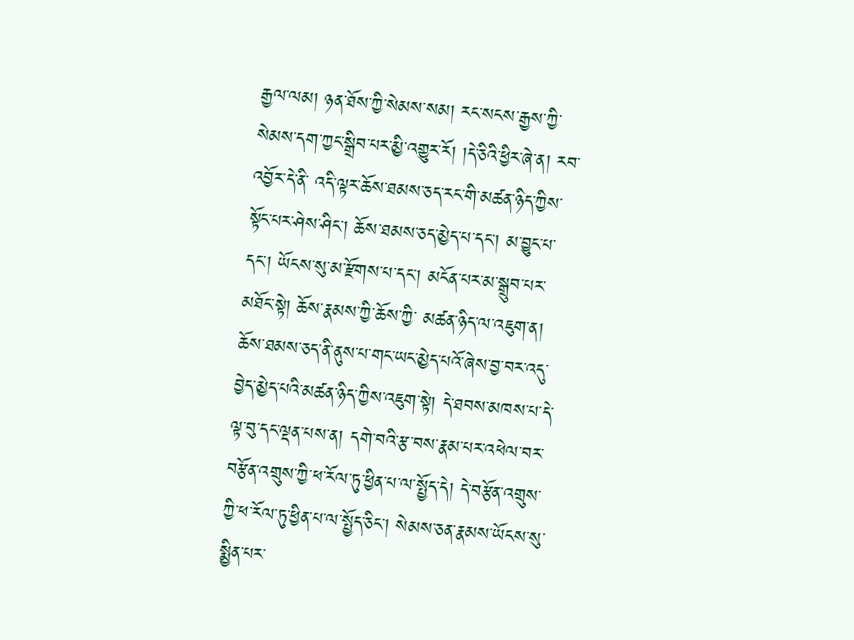རྒྱལ་ལམ། ཉན་ཐོས་ཀྱི་སེམས་སམ། རང་སངས་རྒྱས་ཀྱི་སེམས་དག་ཀྱང་སྒྲིབ་པར་མྱི་འགྱུར་རོ། །དེ་ཅིའི་ཕྱིར་ཞེ་ན། རབ་འབྱོར་དེ་ནི་ འདི་ལྟར་ཆོས་ཐམས་ཅད་རང་གི་མཚན་ཉིད་ཀྱིས་སྟོང་པར་ཤེས་ཤིང་། ཆོས་ཐམས་ཅད་མྱེད་པ་དང་། མ་བྱུང་པ་དང་། ཡོངས་སུ་མ་རྫོགས་པ་དང་། མངོན་པར་མ་སྒྲུབ་པར་མཐོང་སྟེ། ཆོས་རྣམས་ཀྱི་ཆོས་ཀྱི་ མཚན་ཉིད་ལ་འཇུག་ན། ཆོས་ཐམས་ཅད་ནི་ནུས་པ་གང་ཡང་མྱེད་པའོ་ཞེས་བྱ་བར་འདུ་བྱེད་མྱེད་པའི་མཚན་ཉིད་ཀྱིས་འཇུག་སྟེ། དེ་ཐབས་མཁས་པ་དེ་ལྟ་བུ་དང་ལྡན་པས་ན། དགེ་བའི་རྩ་བས་རྣམ་པར་འཕེལ་བར་ བརྩོན་འགྲུས་ཀྱི་ཕ་རོལ་ཏུ་ཕྱིན་པ་ལ་སྤྱོད་དེ། དེ་བརྩོན་འགྲུས་ཀྱི་ཕ་རོལ་ཏུ་ཕྱིན་པ་ལ་སྤྱོད་ཅིང་། སེམས་ཅན་རྣམས་ཡོངས་སུ་སྨྱིན་པར་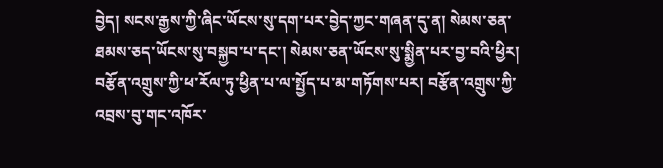བྱེད། སངས་རྒྱས་ཀྱི་ཞིང་ཡོངས་སུ་དག་པར་བྱེད་ཀྱང་གཞན་དུ་ན། སེམས་ཅན་ཐམས་ཅད་ཡོངས་སུ་བསྐྱབ་པ་དང་། སེམས་ཅན་ཡོངས་སུ་སྨྱིན་པར་བྱ་བའི་ཕྱིར། བརྩོན་འགྲུས་ཀྱི་ཕ་རོལ་ཏུ་ཕྱིན་པ་ལ་སྤྱོད་པ་མ་གཏོགས་པར། བརྩོན་འགྲུས་ཀྱི་འབྲས་བུ་གང་འཁོར་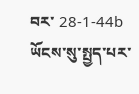བར་ 28-1-44b ཡོངས་སུ་སྤྱད་པར་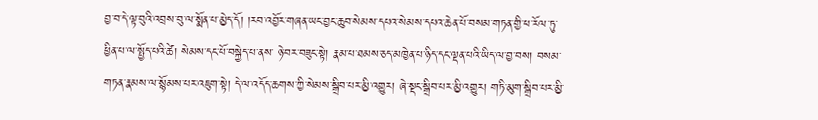བྱ་བ་དེ་ལྟ་བུའི་འབྲས་བུ་ལ་སྨོན་པ་མྱེད་དོ། །རབ་འབྱོར་གཞན་ཡང་བྱང་ཆུབ་སེམས་དཔའ་སེམས་དཔའ་ཆེན་པོ་བསམ་གཏན་གྱི་ཕ་རོལ་ཏུ་ཕྱིན་པ་ལ་སྤྱོད་པའི་ཚེ། སེམས་དང་པོ་བསྐྱེད་པ་ནས་ ཉེ་བར་བཟུང་སྟེ། རྣམ་པ་ཐམས་ཅད་མཁྱེན་པ་ཉིད་དང་ལྡན་པའི་ཡིད་ལ་བྱ་བས། བསམ་གཏན་རྣམས་ལ་སྙོམས་པར་འཇུག་སྟེ། དེ་ལ་འདོད་ཆགས་ཀྱི་སེམས་སྒྲིབ་པར་མྱི་འགྱུར། ཞེ་སྡང་སྒྲིབ་པར་མྱི་འགྱུར། གཏི་མུག་སྒྲིབ་པར་མྱི་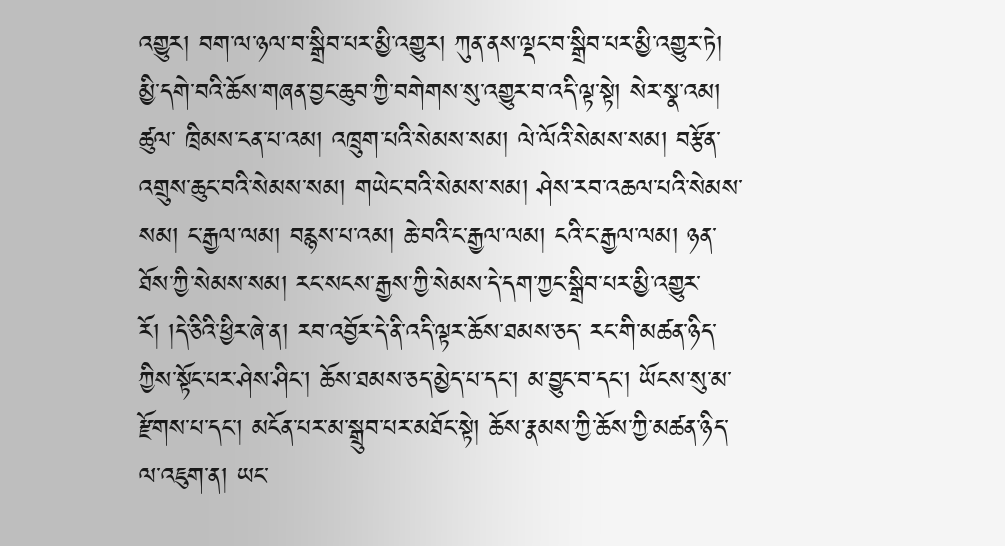འགྱུར། བག་ལ་ཉལ་བ་སྒྲིབ་པར་མྱི་འགྱུར། ཀུན་ནས་ལྡང་བ་སྒྲིབ་པར་མྱི་འགྱུར་ཏེ། མྱི་དགེ་བའི་ཆོས་གཞན་བྱང་ཆུབ་ཀྱི་བགེགས་སུ་འགྱུར་བ་འདི་ལྟ་སྟེ། སེར་སྣ་འམ། ཚུལ་ ཁྲིམས་ངན་པ་འམ། འཁྲུག་པའི་སེམས་སམ། ལེ་ལོའི་སེམས་སམ། བརྩོན་འགྲུས་ཆུང་བའི་སེམས་སམ། གཡེང་བའི་སེམས་སམ། ཤེས་རབ་འཆལ་པའི་སེམས་སམ། ང་རྒྱལ་ལམ། བརྙས་པ་འམ། ཆེ་བའི་ང་རྒྱལ་ལམ། ངའི་ང་རྒྱལ་ལམ། ཉན་ཐོས་ཀྱི་སེམས་སམ། རང་སངས་རྒྱས་ཀྱི་སེམས་དེ་དག་ཀྱང་སྒྲིབ་པར་མྱི་འགྱུར་རོ། །དེ་ཅིའི་ཕྱིར་ཞེ་ན། རབ་འབྱོར་དེ་ནི་འདི་ལྟར་ཆོས་ཐམས་ཅད་ རང་གི་མཚན་ཉིད་ཀྱིས་སྟོང་པར་ཤེས་ཤིང་། ཆོས་ཐམས་ཅད་མྱེད་པ་དང་། མ་བྱུང་བ་དང་། ཡོངས་སུ་མ་རྫོགས་པ་དང་། མངོན་པར་མ་སྒྲུབ་པར་མཐོང་སྟེ། ཆོས་རྣམས་ཀྱི་ཆོས་ཀྱི་མཚན་ཉིད་ལ་འཇུག་ན། ཡང་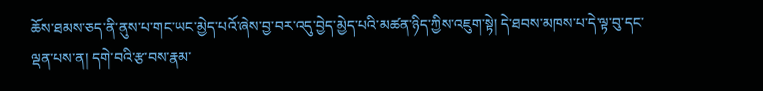ཆོས་ཐམས་ཅད་ནི་ནུས་པ་གང་ཡང་མྱེད་པའོ་ཞེས་བྱ་བར་འདུ་བྱེད་མྱེད་པའི་མཚན་ཉིད་ཀྱིས་འཇུག་སྟེ། དེ་ཐབས་མཁས་པ་དེ་ལྟ་བུ་དང་ལྡན་པས་ན། དགེ་བའི་རྩ་བས་རྣམ་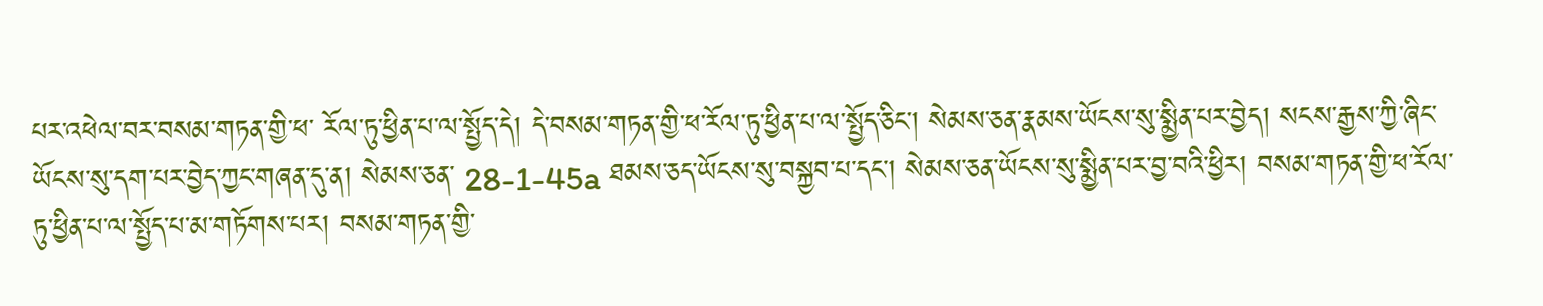པར་འཕེལ་བར་བསམ་གཏན་གྱི་ཕ་ རོལ་ཏུ་ཕྱིན་པ་ལ་སྤྱོད་དེ། དེ་བསམ་གཏན་གྱི་ཕ་རོལ་ཏུ་ཕྱིན་པ་ལ་སྤྱོད་ཅིང་། སེམས་ཅན་རྣམས་ཡོངས་སུ་སྨྱིན་པར་བྱེད། སངས་རྒྱས་ཀྱི་ཞིང་ཡོངས་སུ་དག་པར་བྱེད་ཀྱང་གཞན་དུ་ན། སེམས་ཅན་ 28-1-45a ཐམས་ཅད་ཡོངས་སུ་བསྐྱབ་པ་དང་། སེམས་ཅན་ཡོངས་སུ་སྨྱིན་པར་བྱ་བའི་ཕྱིར། བསམ་གཏན་གྱི་ཕ་རོལ་ཏུ་ཕྱིན་པ་ལ་སྤྱོད་པ་མ་གཏོགས་པར། བསམ་གཏན་གྱི་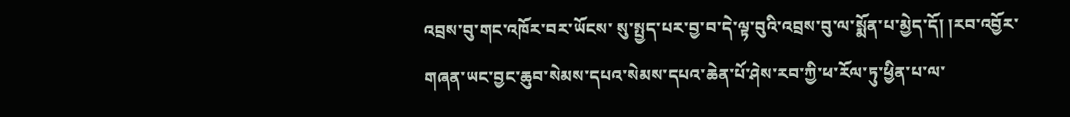འབྲས་བུ་གང་འཁོར་བར་ཡོངས་ སུ་སྤྱད་པར་བྱ་བ་དེ་ལྟ་བུའི་འབྲས་བུ་ལ་སྨོན་པ་མྱེད་དོ། །རབ་འབྱོར་གཞན་ཡང་བྱང་ཆུབ་སེམས་དཔའ་སེམས་དཔའ་ཆེན་པོ་ཤེས་རབ་ཀྱི་ཕ་རོལ་ཏུ་ཕྱིན་པ་ལ་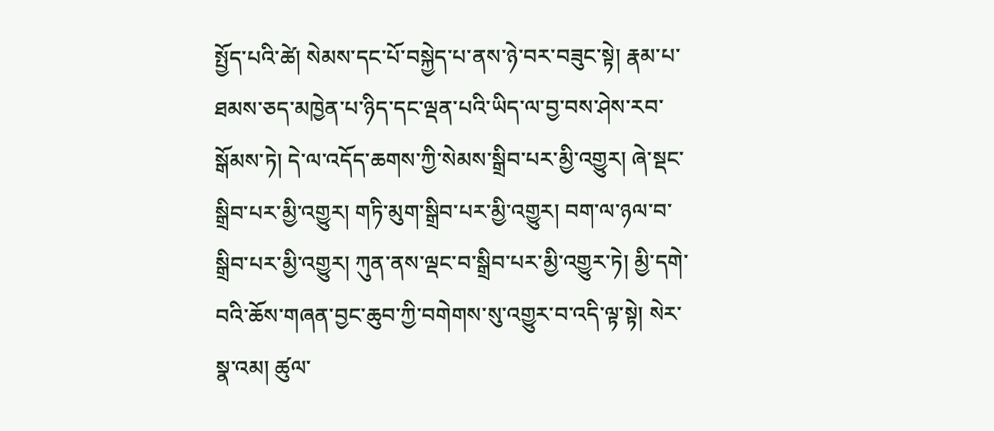སྤྱོད་པའི་ཚེ། སེམས་དང་པོ་བསྐྱེད་པ་ནས་ཉེ་བར་བཟུང་སྟེ། རྣམ་པ་ཐམས་ཅད་མཁྱེན་པ་ཉིད་དང་ལྡན་པའི་ཡིད་ལ་བྱ་བས་ཤེས་རབ་སྒོམས་ཏེ། དེ་ལ་འདོད་ཆགས་ཀྱི་སེམས་སྒྲིབ་པར་མྱི་འགྱུར། ཞེ་སྡང་སྒྲིབ་པར་མྱི་འགྱུར། གཏི་མུག་སྒྲིབ་པར་མྱི་འགྱུར། བག་ལ་ཉལ་བ་ སྒྲིབ་པར་མྱི་འགྱུར། ཀུན་ནས་ལྡང་བ་སྒྲིབ་པར་མྱི་འགྱུར་ཏེ། མྱི་དགེ་བའི་ཆོས་གཞན་བྱང་ཆུབ་ཀྱི་བགེགས་སུ་འགྱུར་བ་འདི་ལྟ་སྟེ། སེར་སྣ་འམ། ཚུལ་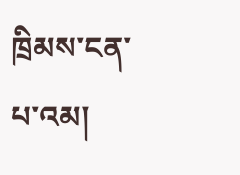ཁྲིམས་ངན་པ་འམ།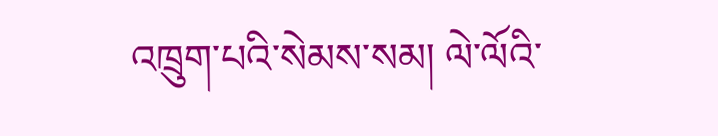འཁྲུག་པའི་སེམས་སམ། ལེ་ལོའི་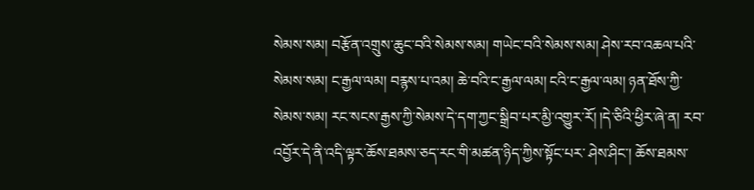སེམས་སམ། བརྩོན་འགྲུས་ཆུང་བའི་སེམས་སམ། གཡེང་བའི་སེམས་སམ། ཤེས་རབ་འཆལ་པའི་སེམས་སམ། ང་རྒྱལ་ལམ། བརྙས་པ་འམ། ཆེ་བའི་ང་རྒྱལ་ལམ། ངའི་ང་རྒྱལ་ལམ། ཉན་ཐོས་ཀྱི་སེམས་སམ། རང་སངས་རྒྱས་ཀྱི་སེམས་དེ་དག་ཀྱང་སྒྲིབ་པར་མྱི་འགྱུར་རོ། །དེ་ཅིའི་ཕྱིར་ཞེ་ན། རབ་འབྱོར་དེ་ནི་འདི་ལྟར་ཆོས་ཐམས་ཅད་རང་གི་མཚན་ཉིད་ཀྱིས་སྟོང་པར་ ཤེས་ཤིང་། ཆོས་ཐམས་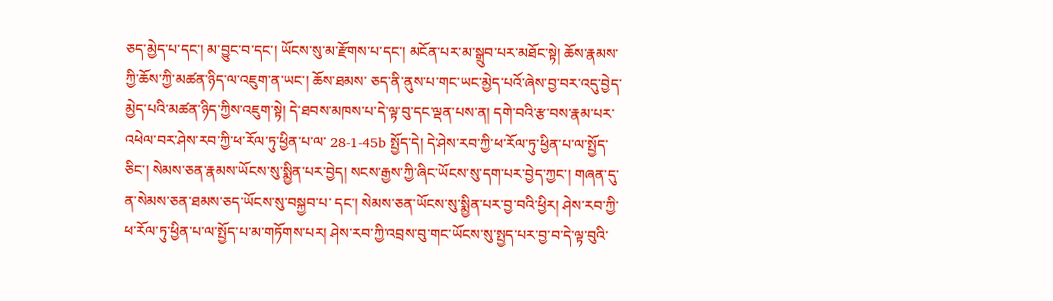ཅད་མྱེད་པ་དང་། མ་བྱུང་བ་དང་། ཡོངས་སུ་མ་རྫོགས་པ་དང་། མངོན་པར་མ་སྒྲུབ་པར་མཐོང་སྟེ། ཆོས་རྣམས་ཀྱི་ཆོས་ཀྱི་མཚན་ཉིད་ལ་འཇུག་ན་ཡང་། ཆོས་ཐམས་ ཅད་ནི་ནུས་པ་གང་ཡང་མྱེད་པའོ་ཞེས་བྱ་བར་འདུ་བྱེད་མྱེད་པའི་མཚན་ཉིད་ཀྱིས་འཇུག་སྟེ། དེ་ཐབས་མཁས་པ་དེ་ལྟ་བུ་དང་ལྡན་པས་ན། དགེ་བའི་རྩ་བས་རྣམ་པར་འཕེལ་བར་ཤེས་རབ་ཀྱི་ཕ་རོལ་ཏུ་ཕྱིན་པ་ལ་ 28-1-45b སྤྱོད་དེ། དེ་ཤེས་རབ་ཀྱི་ཕ་རོལ་ཏུ་ཕྱིན་པ་ལ་སྤྱོད་ཅིང་། སེམས་ཅན་རྣམས་ཡོངས་སུ་སྨྱིན་པར་བྱེད། སངས་རྒྱས་ཀྱི་ཞིང་ཡོངས་སུ་དག་པར་བྱེད་ཀྱང་། གཞན་དུ་ན་སེམས་ཅན་ཐམས་ཅད་ཡོངས་སུ་བསྐྱབ་པ་ དང་། སེམས་ཅན་ཡོངས་སུ་སྨྱིན་པར་བྱ་བའི་ཕྱིར། ཤེས་རབ་ཀྱི་ཕ་རོལ་ཏུ་ཕྱིན་པ་ལ་སྤྱོད་པ་མ་གཏོགས་པར། ཤེས་རབ་ཀྱི་འབྲས་བུ་གང་ཡོངས་སུ་སྤྱད་པར་བྱ་བ་དེ་ལྟ་བུའི་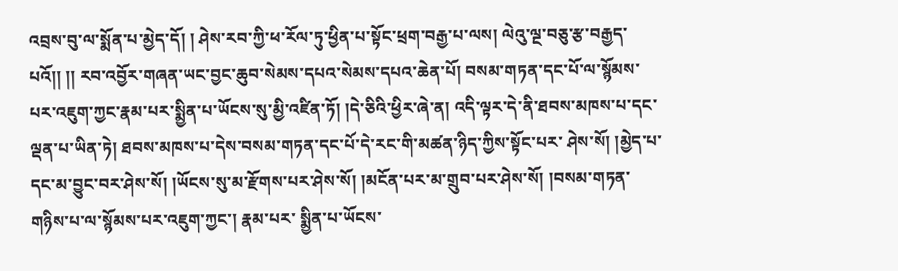འབྲས་བུ་ལ་སྨོན་པ་མྱེད་དོ། ། ཤེས་རབ་ཀྱི་ཕ་རོལ་ཏུ་ཕྱིན་པ་སྟོང་ཕྲག་བརྒྱ་པ་ལས། ལེའུ་ལྔ་བཅུ་རྩ་བརྒྱད་པའོ།། །། རབ་འབྱོར་གཞན་ཡང་བྱང་ཆུབ་སེམས་དཔའ་སེམས་དཔའ་ཆེན་པོ། བསམ་གཏན་དང་པོ་ལ་སྙོམས་ པར་འཇུག་ཀྱང་རྣམ་པར་སྨྱིན་པ་ཡོངས་སུ་མྱི་འཛིན་ཏོ། །དེ་ཅིའི་ཕྱིར་ཞེ་ན། འདི་ལྟར་དེ་ནི་ཐབས་མཁས་པ་དང་ལྡན་པ་ཡིན་ཏེ། ཐབས་མཁས་པ་དེས་བསམ་གཏན་དང་པོ་དེ་རང་གི་མཚན་ཉིད་ཀྱིས་སྟོང་པར་ ཤེས་སོ། །མྱེད་པ་དང་མ་བྱུང་བར་ཤེས་སོ། །ཡོངས་སུ་མ་རྫོགས་པར་ཤེས་སོ། །མངོན་པར་མ་གྲུབ་པར་ཤེས་སོ། །བསམ་གཏན་གཉིས་པ་ལ་སྙོམས་པར་འཇུག་ཀྱང་། རྣམ་པར་ སྨྱིན་པ་ཡོངས་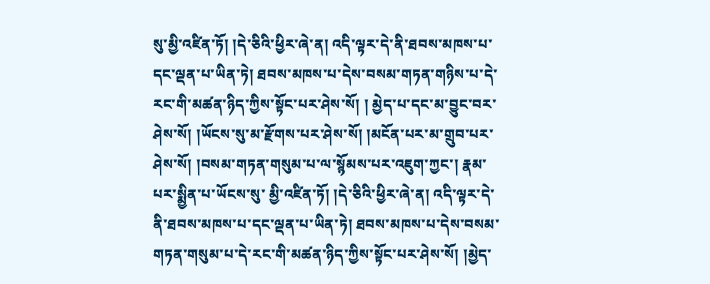སུ་མྱི་འཛིན་ཏོ། །དེ་ཅིའི་ཕྱིར་ཞེ་ན། འདི་ལྟར་དེ་ནི་ཐབས་མཁས་པ་དང་ལྡན་པ་ཡིན་ཏེ། ཐབས་མཁས་པ་དེས་བསམ་གཏན་གཉིས་པ་དེ་རང་གི་མཚན་ཉིད་ཀྱིས་སྟོང་པར་ཤེས་སོ། ། མྱེད་པ་དང་མ་བྱུང་བར་ཤེས་སོ། །ཡོངས་སུ་མ་རྫོགས་པར་ཤེས་སོ། །མངོན་པར་མ་གྲུབ་པར་ཤེས་སོ། །བསམ་གཏན་གསུམ་པ་ལ་སྙོམས་པར་འཇུག་ཀྱང་། རྣམ་པར་སྨྱིན་པ་ཡོངས་སུ་ མྱི་འཛིན་ཏོ། །དེ་ཅིའི་ཕྱིར་ཞེ་ན། འདི་ལྟར་དེ་ནི་ཐབས་མཁས་པ་དང་ལྡན་པ་ཡིན་ཏེ། ཐབས་མཁས་པ་དེས་བསམ་གཏན་གསུམ་པ་དེ་རང་གི་མཚན་ཉིད་ཀྱིས་སྟོང་པར་ཤེས་སོ། །མྱེད་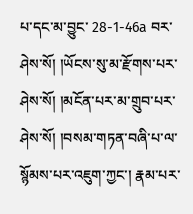པ་དང་མ་བྱུང་ 28-1-46a བར་ཤེས་སོ། །ཡོངས་སུ་མ་རྫོགས་པར་ཤེས་སོ། །མངོན་པར་མ་གྲུབ་པར་ཤེས་སོ། །བསམ་གཏན་བཞི་པ་ལ་སྙོམས་པར་འཇུག་ཀྱང་། རྣམ་པར་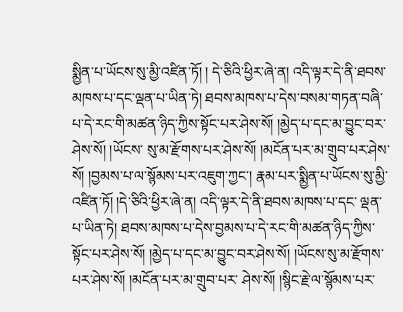སྨྱིན་པ་ཡོངས་སུ་མྱི་འཛིན་ཏོ། ། དེ་ཅིའི་ཕྱིར་ཞེ་ན། འདི་ལྟར་དེ་ནི་ཐབས་མཁས་པ་དང་ལྡན་པ་ཡིན་ཏེ། ཐབས་མཁས་པ་དེས་བསམ་གཏན་བཞི་པ་དེ་རང་གི་མཚན་ཉིད་ཀྱིས་སྟོང་པར་ཤེས་སོ། །མྱེད་པ་དང་མ་བྱུང་བར་ཤེས་སོ། །ཡོངས་ སུ་མ་རྫོགས་པར་ཤེས་སོ། །མངོན་པར་མ་གྲུབ་པར་ཤེས་སོ། །བྱམས་པ་ལ་སྙོམས་པར་འཇུག་ཀྱང་། རྣམ་པར་སྨྱིན་པ་ཡོངས་སུ་མྱི་འཛིན་ཏོ། །དེ་ཅིའི་ཕྱིར་ཞེ་ན། འདི་ལྟར་དེ་ནི་ཐབས་མཁས་པ་དང་ ལྡན་པ་ཡིན་ཏེ། ཐབས་མཁས་པ་དེས་བྱམས་པ་དེ་རང་གི་མཚན་ཉིད་ཀྱིས་སྟོང་པར་ཤེས་སོ། །མྱེད་པ་དང་མ་བྱུང་བར་ཤེས་སོ། །ཡོངས་སུ་མ་རྫོགས་པར་ཤེས་སོ། །མངོན་པར་མ་གྲུབ་པར་ ཤེས་སོ། །སྙིང་རྗེ་ལ་སྙོམས་པར་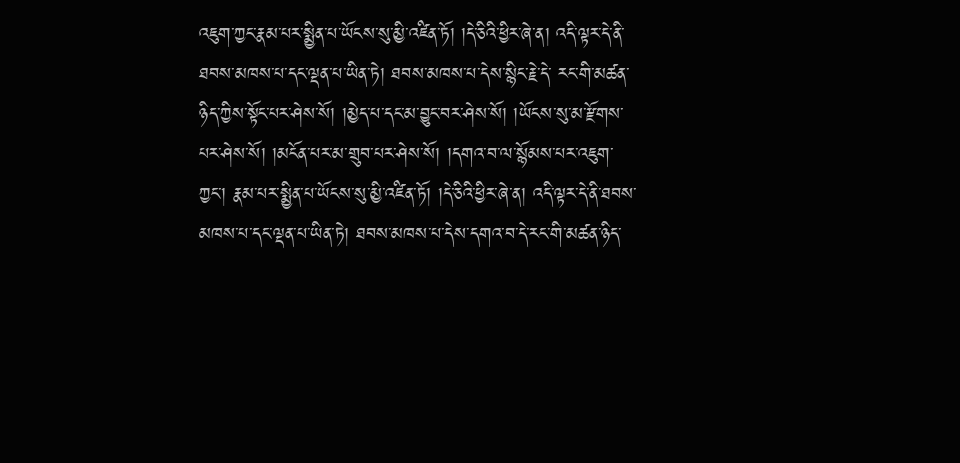འཇུག་ཀྱང་རྣམ་པར་སྨྱིན་པ་ཡོངས་སུ་མྱི་འཛིན་ཏོ། །དེ་ཅིའི་ཕྱིར་ཞེ་ན། འདི་ལྟར་དེ་ནི་ཐབས་མཁས་པ་དང་ལྡན་པ་ཡིན་ཏེ། ཐབས་མཁས་པ་དེས་སྙིང་རྗེ་དེ་ རང་གི་མཚན་ཉིད་ཀྱིས་སྟོང་པར་ཤེས་སོ། །མྱེད་པ་དང་མ་བྱུང་བར་ཤེས་སོ། །ཡོངས་སུ་མ་རྫོགས་པར་ཤེས་སོ། །མངོན་པར་མ་གྲུབ་པར་ཤེས་སོ། །དགའ་བ་ལ་སྙོམས་པར་འཇུག་ཀྱང་། རྣམ་པར་སྨྱིན་པ་ཡོངས་སུ་མྱི་འཛིན་ཏོ། །དེ་ཅིའི་ཕྱིར་ཞེ་ན། འདི་ལྟར་དེ་ནི་ཐབས་མཁས་པ་དང་ལྡན་པ་ཡིན་ཏེ། ཐབས་མཁས་པ་དེས་དགའ་བ་དེ་རང་གི་མཚན་ཉིད་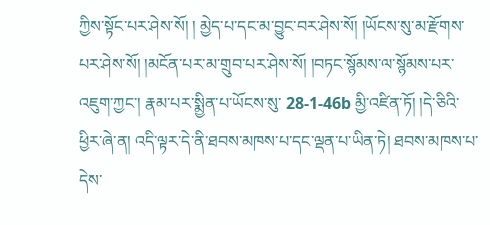ཀྱིས་སྟོང་པར་ཤེས་སོ། ། མྱེད་པ་དང་མ་བྱུང་བར་ཤེས་སོ། །ཡོངས་སུ་མ་རྫོགས་པར་ཤེས་སོ། །མངོན་པར་མ་གྲུབ་པར་ཤེས་སོ། །བཏང་སྙོམས་ལ་སྙོམས་པར་འཇུག་ཀྱང་། རྣམ་པར་སྨྱིན་པ་ཡོངས་སུ་ 28-1-46b མྱི་འཛིན་ཏོ། །དེ་ཅིའི་ཕྱིར་ཞེ་ན། འདི་ལྟར་དེ་ནི་ཐབས་མཁས་པ་དང་ལྡན་པ་ཡིན་ཏེ། ཐབས་མཁས་པ་དེས་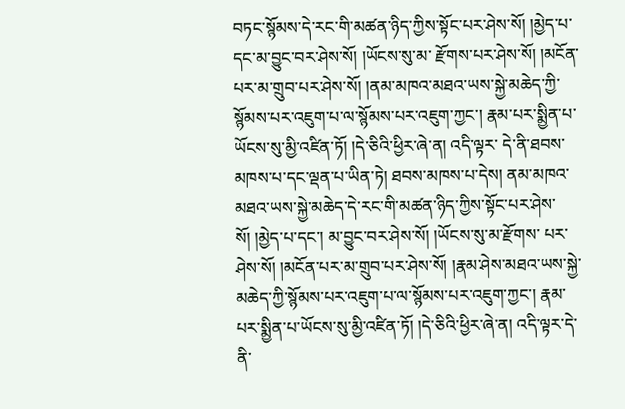བཏང་སྙོམས་དེ་རང་གི་མཚན་ཉིད་ཀྱིས་སྟོང་པར་ཤེས་སོ། །མྱེད་པ་དང་མ་བྱུང་བར་ཤེས་སོ། །ཡོངས་སུ་མ་ རྫོགས་པར་ཤེས་སོ། །མངོན་པར་མ་གྲུབ་པར་ཤེས་སོ། །ནམ་མཁའ་མཐའ་ཡས་སྐྱེ་མཆེད་ཀྱི་སྙོམས་པར་འཇུག་པ་ལ་སྙོམས་པར་འཇུག་ཀྱང་། རྣམ་པར་སྨྱིན་པ་ཡོངས་སུ་མྱི་འཛིན་ཏོ། །དེ་ཅིའི་ཕྱིར་ཞེ་ན། འདི་ལྟར་ དེ་ནི་ཐབས་མཁས་པ་དང་ལྡན་པ་ཡིན་ཏེ། ཐབས་མཁས་པ་དེས། ནམ་མཁའ་མཐའ་ཡས་སྐྱེ་མཆེད་དེ་རང་གི་མཚན་ཉིད་ཀྱིས་སྟོང་པར་ཤེས་སོ། །མྱེད་པ་དང་། མ་བྱུང་བར་ཤེས་སོ། །ཡོངས་སུ་མ་རྫོགས་ པར་ཤེས་སོ། །མངོན་པར་མ་གྲུབ་པར་ཤེས་སོ། །རྣམ་ཤེས་མཐའ་ཡས་སྐྱེ་མཆེད་ཀྱི་སྙོམས་པར་འཇུག་པ་ལ་སྙོམས་པར་འཇུག་ཀྱང་། རྣམ་པར་སྨྱིན་པ་ཡོངས་སུ་མྱི་འཛིན་ཏོ། །དེ་ཅིའི་ཕྱིར་ཞེ་ན། འདི་ལྟར་དེ་ནི་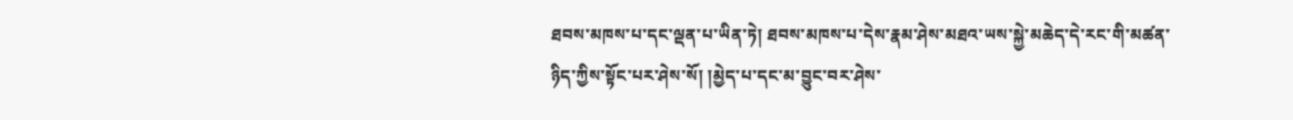ཐབས་མཁས་པ་དང་ལྡན་པ་ཡིན་ཏེ། ཐབས་མཁས་པ་དེས་རྣམ་ཤེས་མཐའ་ཡས་སྐྱེ་མཆེད་དེ་རང་གི་མཚན་ཉིད་ཀྱིས་སྟོང་པར་ཤེས་སོ། །མྱེད་པ་དང་མ་བྱུང་བར་ཤེས་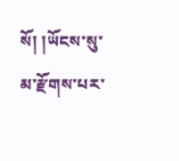སོ། །ཡོངས་སུ་མ་རྫོགས་པར་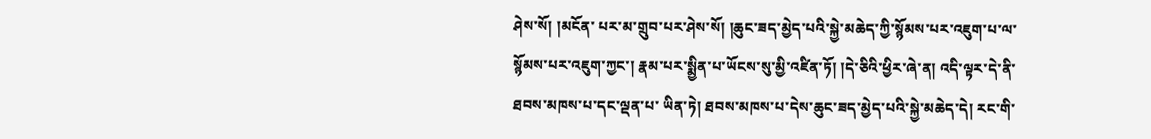ཤེས་སོ། །མངོན་ པར་མ་གྲུབ་པར་ཤེས་སོ། །ཆུང་ཟད་མྱེད་པའི་སྐྱེ་མཆེད་ཀྱི་སྙོམས་པར་འཇུག་པ་ལ་སྙོམས་པར་འཇུག་ཀྱང་། རྣམ་པར་སྨྱིན་པ་ཡོངས་སུ་མྱི་འཛིན་ཏོ། །དེ་ཅིའི་ཕྱིར་ཞེ་ན། འདི་ལྟར་དེ་ནི་ཐབས་མཁས་པ་དང་ལྡན་པ་ ཡིན་ཏེ། ཐབས་མཁས་པ་དེས་ཆུང་ཟད་མྱེད་པའི་སྐྱེ་མཆེད་དེ། རང་གི་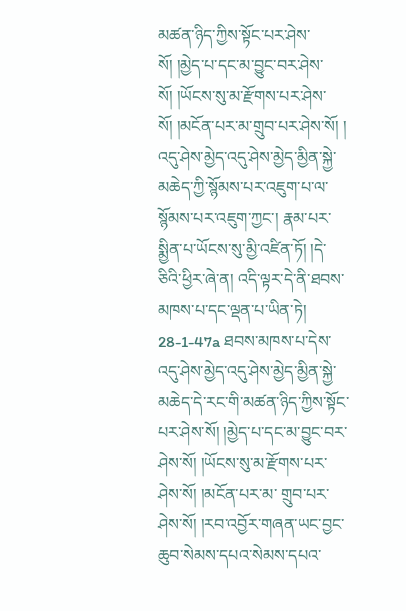མཚན་ཉིད་ཀྱིས་སྟོང་པར་ཤེས་སོ། །མྱེད་པ་དང་མ་བྱུང་བར་ཤེས་སོ། །ཡོངས་སུ་མ་རྫོགས་པར་ཤེས་སོ། །མངོན་པར་མ་གྲུབ་པར་ཤེས་སོ། ། འདུ་ཤེས་མྱེད་འདུ་ཤེས་མྱེད་མྱིན་སྐྱེ་མཆེད་ཀྱི་སྙོམས་པར་འཇུག་པ་ལ་སྙོམས་པར་འཇུག་ཀྱང་། རྣམ་པར་སྨྱིན་པ་ཡོངས་སུ་མྱི་འཛིན་ཏོ། །དེ་ཅིའི་ཕྱིར་ཞེ་ན། འདི་ལྟར་དེ་ནི་ཐབས་མཁས་པ་དང་ལྡན་པ་ཡིན་ཏེ། 28-1-47a ཐབས་མཁས་པ་དེས་འདུ་ཤེས་མྱེད་འདུ་ཤེས་མྱེད་མྱིན་སྐྱེ་མཆེད་དེ་རང་གི་མཚན་ཉིད་ཀྱིས་སྟོང་པར་ཤེས་སོ། །མྱེད་པ་དང་མ་བྱུང་བར་ཤེས་སོ། །ཡོངས་སུ་མ་རྫོགས་པར་ཤེས་སོ། །མངོན་པར་མ་ གྲུབ་པར་ཤེས་སོ། །རབ་འབྱོར་གཞན་ཡང་བྱང་ཆུབ་སེམས་དཔའ་སེམས་དཔའ་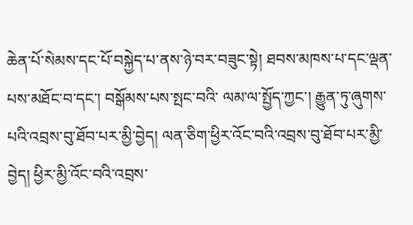ཆེན་པོ་སེམས་དང་པོ་བསྐྱེད་པ་ནས་ཉེ་བར་བཟུང་སྟེ། ཐབས་མཁས་པ་དང་ལྡན་པས་མཐོང་བ་དང་། བསྒོམས་པས་སྤང་བའི་ ལམ་ལ་སྤྱོད་ཀྱང་། རྒྱུན་ཏུ་ཞུགས་པའི་འབྲས་བུ་ཐོབ་པར་མྱི་བྱེད། ལན་ཅིག་ཕྱིར་འོང་བའི་འབྲས་བུ་ཐོབ་པར་མྱི་བྱེད། ཕྱིར་མྱི་འོང་བའི་འབྲས་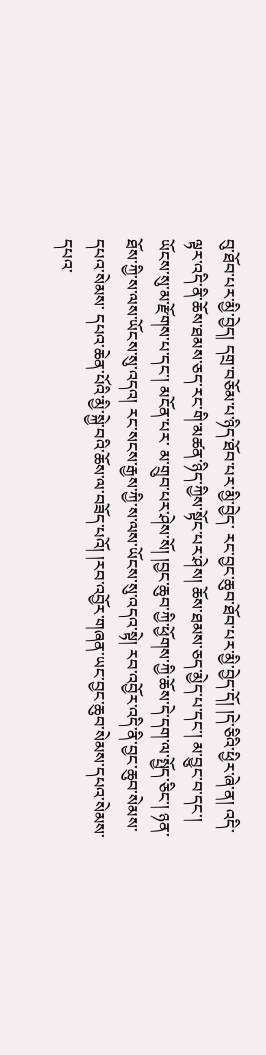བུ་ཐོབ་པར་མྱི་བྱེད། དགྲ་བཅོམ་པ་ཉིད་ཐོབ་པར་མྱི་བྱེད་ རང་བྱང་ཆུབ་ཐོབ་པར་མྱི་བྱེད་དོ། །དེ་ཅིའི་ཕྱིར་ཞེ་ན། འདི་ལྟར་འདི་ནི་ཆོས་ཐམས་ཅད་རང་གི་མཚན་ཉིད་ཀྱིས་སྟོང་པར་ཤེས། ཆོས་ཐམས་ཅད་མྱེད་པ་དང་། མ་བྱུང་བ་དང་། ཡོངས་སུ་མ་རྫོགས་པ་དང་། མངོན་པར་ མ་གྲུབ་པར་ཤེས་སོ། །བྱང་ཆུབ་ཀྱི་ཕྱོགས་ཀྱི་ཆོས་དེ་དག་ལ་སྤྱོད་ཅིང་། ཉན་ཐོས་ཀྱི་ས་ལས་ཡོངས་སུ་འདའ། རང་སངས་རྒྱས་ཀྱི་ས་ལས་ཡོངས་སུ་འདའ་སྟེ། རབ་འབྱོར་འདི་ནི་བྱང་ཆུབ་སེམས་དཔའ་སེམས་ དཔའ་ཆེན་པོའི་མྱི་སྐྱེ་བའི་ཆོས་ལ་བཟོད་པའོ། །རབ་འབྱོར་གཞན་ཡང་བྱང་ཆུབ་སེམས་དཔའ་སེམས་དཔའ་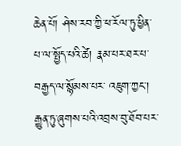ཆེན་པོ། ཤེས་རབ་ཀྱི་ཕ་རོལ་ཏུ་ཕྱིན་པ་ལ་སྤྱོད་པའི་ཚེ། རྣམ་པར་ཐར་པ་བརྒྱད་ལ་སྙོམས་པར་ འཇུག་ཀྱང་། རྒྱུན་ཏུ་ཞུགས་པའི་འབྲས་བུ་ཐོབ་པར་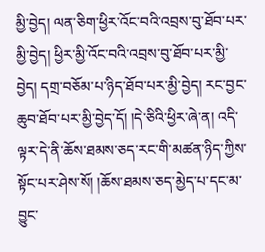མྱི་བྱེད། ལན་ཅིག་ཕྱིར་འོང་བའི་འབྲས་བུ་ཐོབ་པར་མྱི་བྱེད། ཕྱིར་མྱི་འོང་བའི་འབྲས་བུ་ཐོབ་པར་མྱི་བྱེད། དགྲ་བཅོམ་པ་ཉིད་ཐོབ་པར་མྱི་བྱེད། རང་བྱང་ཆུབ་ཐོབ་པར་མྱི་བྱེད་དོ། །དེ་ཅིའི་ཕྱིར་ཞེ་ན། འདི་ལྟར་དེ་ནི་ཆོས་ཐམས་ཅད་རང་གི་མཚན་ཉིད་ཀྱིས་སྟོང་པར་ཤེས་སོ། །ཆོས་ཐམས་ཅད་མྱེད་པ་དང་མ་བྱུང་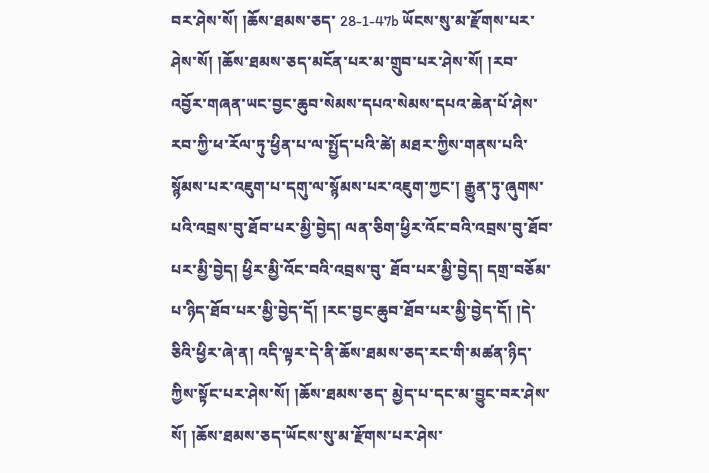བར་ཤེས་སོ། །ཆོས་ཐམས་ཅད་ 28-1-47b ཡོངས་སུ་མ་རྫོགས་པར་ཤེས་སོ། །ཆོས་ཐམས་ཅད་མངོན་པར་མ་གྲུབ་པར་ཤེས་སོ། །རབ་འབྱོར་གཞན་ཡང་བྱང་ཆུབ་སེམས་དཔའ་སེམས་དཔའ་ཆེན་པོ་ཤེས་རབ་ཀྱི་ཕ་རོལ་ཏུ་ཕྱིན་པ་ལ་སྤྱོད་པའི་ཚེ། མཐར་ཀྱིས་གནས་པའི་སྙོམས་པར་འཇུག་པ་དགུ་ལ་སྙོམས་པར་འཇུག་ཀྱང་། རྒྱུན་ཏུ་ཞུགས་པའི་འབྲས་བུ་ཐོབ་པར་མྱི་བྱེད། ལན་ཅིག་ཕྱིར་འོང་བའི་འབྲས་བུ་ཐོབ་པར་མྱི་བྱེད། ཕྱིར་མྱི་འོང་བའི་འབྲས་བུ་ ཐོབ་པར་མྱི་བྱེད། དགྲ་བཅོམ་པ་ཉིད་ཐོབ་པར་མྱི་བྱེད་དོ། །རང་བྱང་ཆུབ་ཐོབ་པར་མྱི་བྱེད་དོ། །དེ་ཅིའི་ཕྱིར་ཞེ་ན། འདི་ལྟར་དེ་ནི་ཆོས་ཐམས་ཅད་རང་གི་མཚན་ཉིད་ཀྱིས་སྟོང་པར་ཤེས་སོ། །ཆོས་ཐམས་ཅད་ མྱེད་པ་དང་མ་བྱུང་བར་ཤེས་སོ། །ཆོས་ཐམས་ཅད་ཡོངས་སུ་མ་རྫོགས་པར་ཤེས་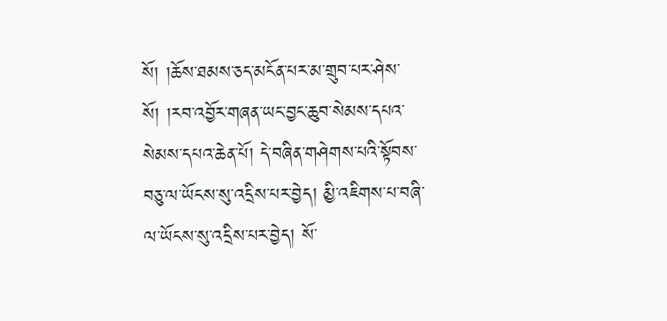སོ། །ཆོས་ཐམས་ཅད་མངོན་པར་མ་གྲུབ་པར་ཤེས་སོ། །རབ་འབྱོར་གཞན་ཡང་བྱང་ཆུབ་སེམས་དཔའ་སེམས་དཔའ་ཆེན་པོ། དེ་བཞིན་གཤེགས་པའི་སྟོབས་བཅུ་ལ་ཡོངས་སུ་འདྲིས་པར་བྱེད། མྱི་འཇིགས་པ་བཞི་ལ་ཡོངས་སུ་འདྲིས་པར་བྱེད། སོ་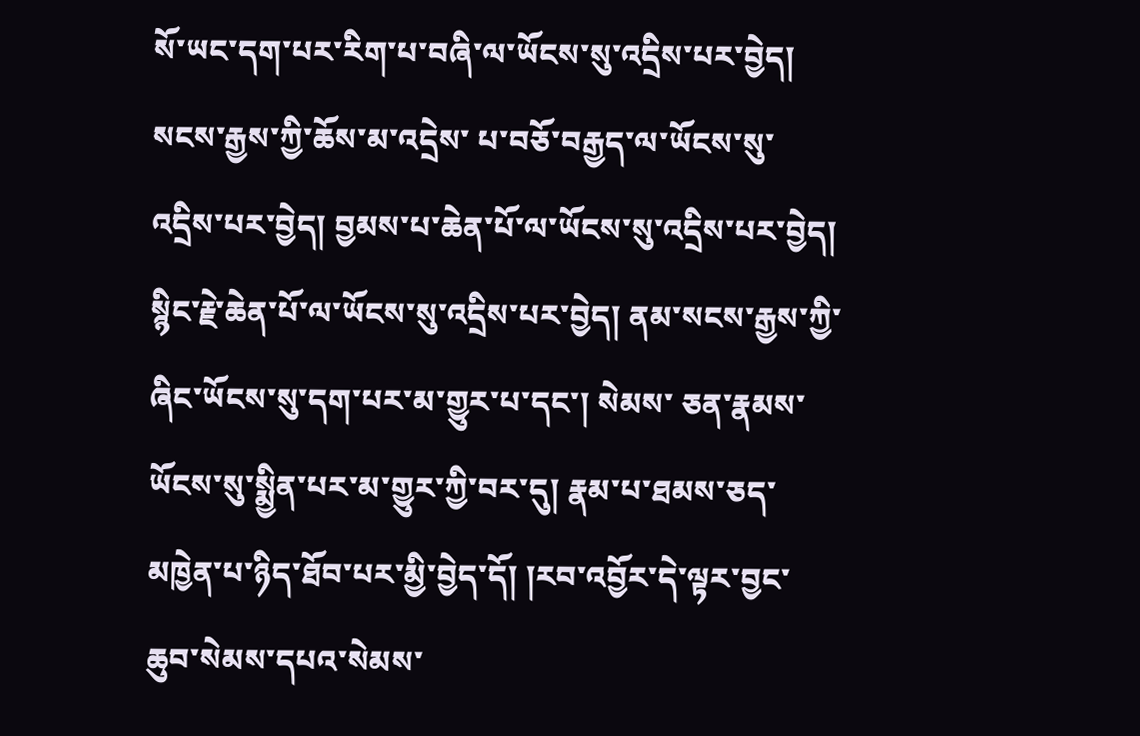སོ་ཡང་དག་པར་རིག་པ་བཞི་ལ་ཡོངས་སུ་འདྲིས་པར་བྱེད། སངས་རྒྱས་ཀྱི་ཆོས་མ་འདྲེས་ པ་བཅོ་བརྒྱད་ལ་ཡོངས་སུ་འདྲིས་པར་བྱེད། བྱམས་པ་ཆེན་པོ་ལ་ཡོངས་སུ་འདྲིས་པར་བྱེད། སྙིང་རྗེ་ཆེན་པོ་ལ་ཡོངས་སུ་འདྲིས་པར་བྱེད། ནམ་སངས་རྒྱས་ཀྱི་ཞིང་ཡོངས་སུ་དག་པར་མ་གྱུར་པ་དང་། སེམས་ ཅན་རྣམས་ཡོངས་སུ་སྨྱིན་པར་མ་གྱུར་ཀྱི་བར་དུ། རྣམ་པ་ཐམས་ཅད་མཁྱེན་པ་ཉིད་ཐོབ་པར་མྱི་བྱེད་དོ། །རབ་འབྱོར་དེ་ལྟར་བྱང་ཆུབ་སེམས་དཔའ་སེམས་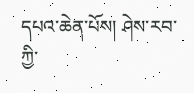དཔའ་ཆེན་པོས། ཤེས་རབ་ཀྱི་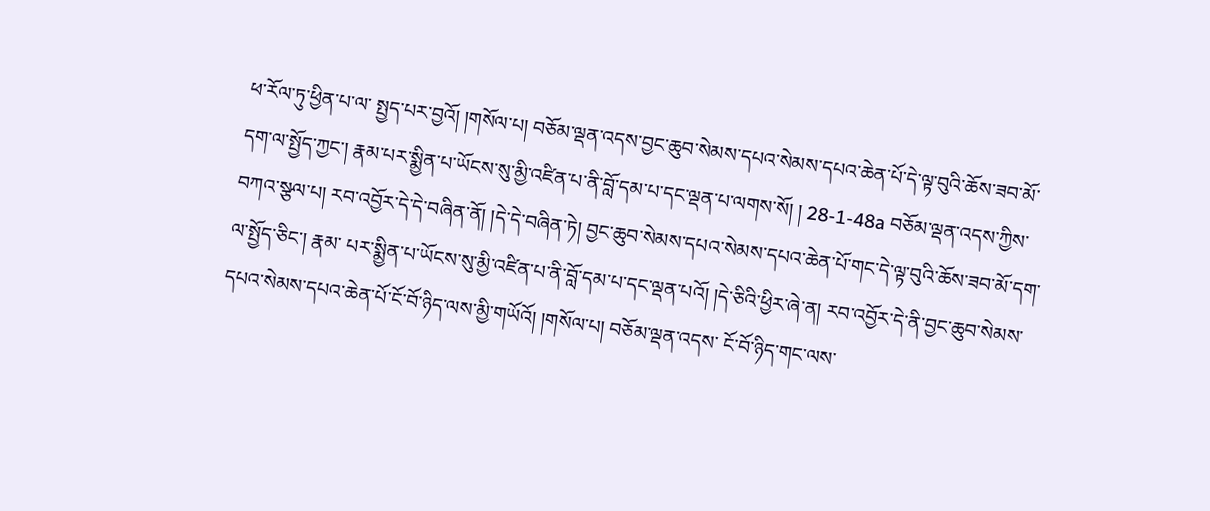ཕ་རོལ་ཏུ་ཕྱིན་པ་ལ་ སྤྱད་པར་བྱའོ། །གསོལ་པ། བཅོམ་ལྡན་འདས་བྱང་ཆུབ་སེམས་དཔའ་སེམས་དཔའ་ཆེན་པོ་དེ་ལྟ་བུའི་ཆོས་ཟབ་མོ་དག་ལ་སྤྱོད་ཀྱང་། རྣམ་པར་སྨྱིན་པ་ཡོངས་སུ་མྱི་འཛིན་པ་ནི་བློ་དམ་པ་དང་ལྡན་པ་ལགས་སོ། ། 28-1-48a བཅོམ་ལྡན་འདས་ཀྱིས་བཀའ་སྩལ་པ། རབ་འབྱོར་དེ་དེ་བཞིན་ནོ། །དེ་དེ་བཞིན་ཏེ། བྱང་ཆུབ་སེམས་དཔའ་སེམས་དཔའ་ཆེན་པོ་གང་དེ་ལྟ་བུའི་ཆོས་ཟབ་མོ་དག་ལ་སྤྱོད་ཅིང་། རྣམ་ པར་སྨྱིན་པ་ཡོངས་སུ་མྱི་འཛིན་པ་ནི་བློ་དམ་པ་དང་ལྡན་པའོ། །དེ་ཅིའི་ཕྱིར་ཞེ་ན། རབ་འབྱོར་དེ་ནི་བྱང་ཆུབ་སེམས་དཔའ་སེམས་དཔའ་ཆེན་པོ་ངོ་བོ་ཉིད་ལས་མྱི་གཡོའོ། །གསོལ་པ། བཅོམ་ལྡན་འདས་ ངོ་བོ་ཉིད་གང་ལས་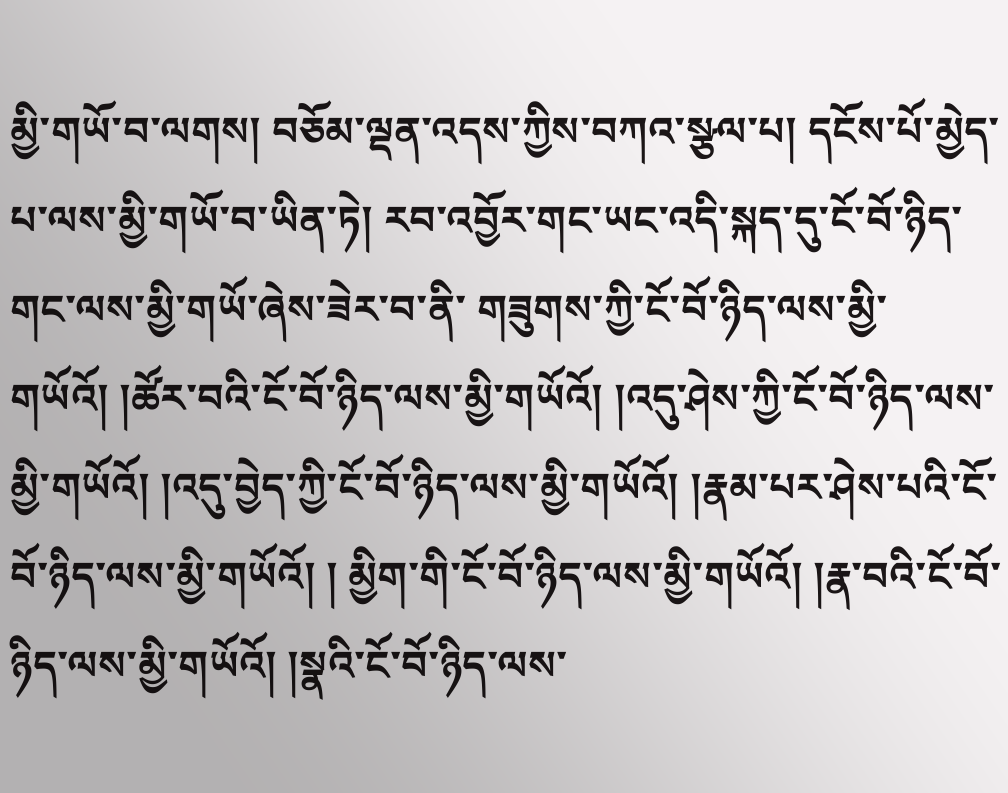མྱི་གཡོ་བ་ལགས། བཅོམ་ལྡན་འདས་ཀྱིས་བཀའ་སྩལ་པ། དངོས་པོ་མྱེད་པ་ལས་མྱི་གཡོ་བ་ཡིན་ཏེ། རབ་འབྱོར་གང་ཡང་འདི་སྐད་དུ་ངོ་བོ་ཉིད་གང་ལས་མྱི་གཡོ་ཞེས་ཟེར་བ་ནི་ གཟུགས་ཀྱི་ངོ་བོ་ཉིད་ལས་མྱི་གཡོའོ། །ཚོར་བའི་ངོ་བོ་ཉིད་ལས་མྱི་གཡོའོ། །འདུ་ཤེས་ཀྱི་ངོ་བོ་ཉིད་ལས་མྱི་གཡོའོ། །འདུ་བྱེད་ཀྱི་ངོ་བོ་ཉིད་ལས་མྱི་གཡོའོ། །རྣམ་པར་ཤེས་པའི་ངོ་བོ་ཉིད་ལས་མྱི་གཡོའོ། ། མྱིག་གི་ངོ་བོ་ཉིད་ལས་མྱི་གཡོའོ། །རྣ་བའི་ངོ་བོ་ཉིད་ལས་མྱི་གཡོའོ། །སྣའི་ངོ་བོ་ཉིད་ལས་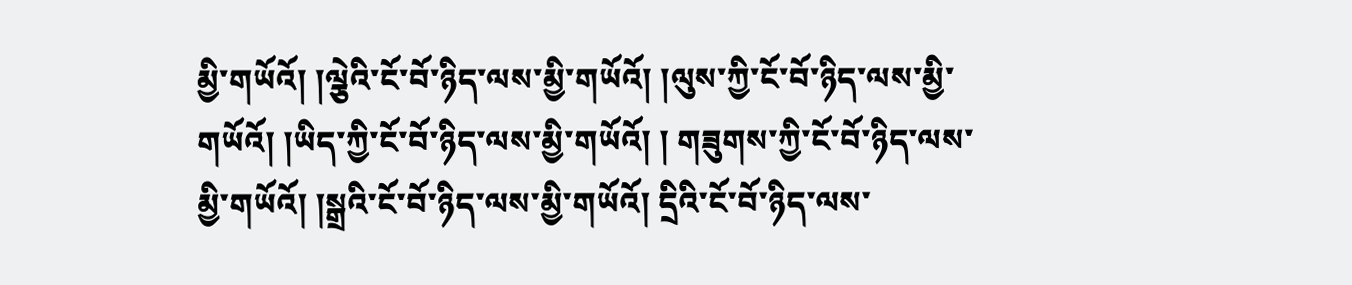མྱི་གཡོའོ། །ལྕེའི་ངོ་བོ་ཉིད་ལས་མྱི་གཡོའོ། །ལུས་ཀྱི་ངོ་བོ་ཉིད་ལས་མྱི་གཡོའོ། །ཡིད་ཀྱི་ངོ་བོ་ཉིད་ལས་མྱི་གཡོའོ། ། གཟུགས་ཀྱི་ངོ་བོ་ཉིད་ལས་མྱི་གཡོའོ། །སྒྲའི་ངོ་བོ་ཉིད་ལས་མྱི་གཡོའོ། དྲིའི་ངོ་བོ་ཉིད་ལས་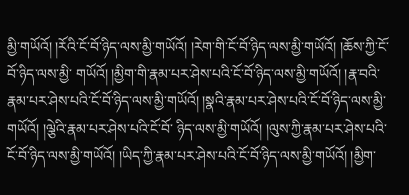མྱི་གཡོའོ། །རོའི་ངོ་བོ་ཉིད་ལས་མྱི་གཡོའོ། །རེག་གི་ངོ་བོ་ཉིད་ལས་མྱི་གཡོའོ། །ཆོས་ཀྱི་ངོ་བོ་ཉིད་ལས་མྱི་ གཡོའོ། །མྱིག་གི་རྣམ་པར་ཤེས་པའི་ངོ་བོ་ཉིད་ལས་མྱི་གཡོའོ། །རྣ་བའི་རྣམ་པར་ཤེས་པའི་ངོ་བོ་ཉིད་ལས་མྱི་གཡོའོ། །སྣའི་རྣམ་པར་ཤེས་པའི་ངོ་བོ་ཉིད་ལས་མྱི་གཡོའོ། །ལྕེའི་རྣམ་པར་ཤེས་པའི་ངོ་བོ་ ཉིད་ལས་མྱི་གཡོའོ། །ལུས་ཀྱི་རྣམ་པར་ཤེས་པའི་ངོ་བོ་ཉིད་ལས་མྱི་གཡོའོ། །ཡིད་ཀྱི་རྣམ་པར་ཤེས་པའི་ངོ་བོ་ཉིད་ལས་མྱི་གཡོའོ། །མྱིག་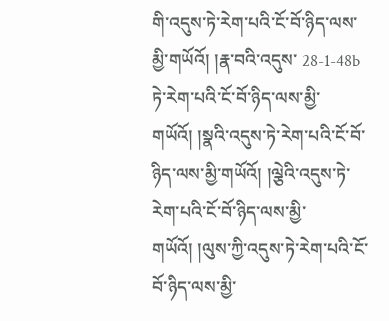གི་འདུས་ཏེ་རེག་པའི་ངོ་བོ་ཉིད་ལས་མྱི་གཡོའོ། །རྣ་བའི་འདུས་ 28-1-48b ཏེ་རེག་པའི་ངོ་བོ་ཉིད་ལས་མྱི་གཡོའོ། །སྣའི་འདུས་ཏེ་རེག་པའི་ངོ་བོ་ཉིད་ལས་མྱི་གཡོའོ། །ལྕེའི་འདུས་ཏེ་རེག་པའི་ངོ་བོ་ཉིད་ལས་མྱི་གཡོའོ། །ལུས་ཀྱི་འདུས་ཏེ་རེག་པའི་ངོ་བོ་ཉིད་ལས་མྱི་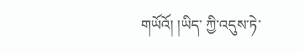གཡོའོ། །ཡིད་ ཀྱི་འདུས་ཏེ་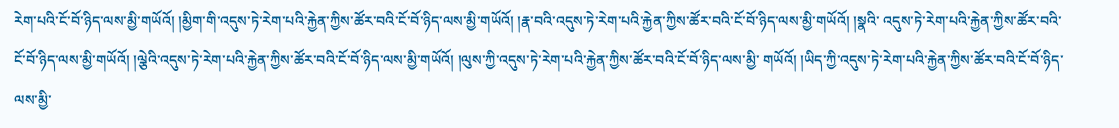རེག་པའི་ངོ་བོ་ཉིད་ལས་མྱི་གཡོའོ། །མྱིག་གི་འདུས་ཏེ་རེག་པའི་རྐྱེན་ཀྱིས་ཚོར་བའི་ངོ་བོ་ཉིད་ལས་མྱི་གཡོའོ། །རྣ་བའི་འདུས་ཏེ་རེག་པའི་རྐྱེན་ཀྱིས་ཚོར་བའི་ངོ་བོ་ཉིད་ལས་མྱི་གཡོའོ། །སྣའི་ འདུས་ཏེ་རེག་པའི་རྐྱེན་ཀྱིས་ཚོར་བའི་ངོ་བོ་ཉིད་ལས་མྱི་གཡོའོ། །ལྕེའི་འདུས་ཏེ་རེག་པའི་རྐྱེན་ཀྱིས་ཚོར་བའི་ངོ་བོ་ཉིད་ལས་མྱི་གཡོའོ། །ལུས་ཀྱི་འདུས་ཏེ་རེག་པའི་རྐྱེན་ཀྱིས་ཚོར་བའི་ངོ་བོ་ཉིད་ལས་མྱི་ གཡོའོ། །ཡིད་ཀྱི་འདུས་ཏེ་རེག་པའི་རྐྱེན་ཀྱིས་ཚོར་བའི་ངོ་བོ་ཉིད་ལས་མྱི་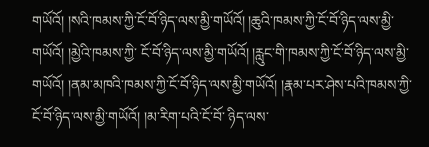གཡོའོ། །སའི་ཁམས་ཀྱི་ངོ་བོ་ཉིད་ལས་མྱི་གཡོའོ། །ཆུའི་ཁམས་ཀྱི་ངོ་བོ་ཉིད་ལས་མྱི་གཡོའོ། །མྱེའི་ཁམས་ཀྱི་ ངོ་བོ་ཉིད་ལས་མྱི་གཡོའོ། །རླུང་གི་ཁམས་ཀྱི་ངོ་བོ་ཉིད་ལས་མྱི་གཡོའོ། །ནམ་མཁའི་ཁམས་ཀྱི་ངོ་བོ་ཉིད་ལས་མྱི་གཡོའོ། །རྣམ་པར་ཤེས་པའི་ཁམས་ཀྱི་ངོ་བོ་ཉིད་ལས་མྱི་གཡོའོ། །མ་རིག་པའི་ངོ་བོ་ ཉིད་ལས་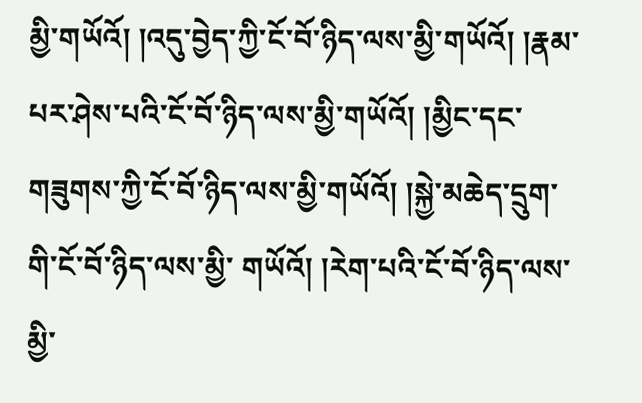མྱི་གཡོའོ། །འདུ་བྱེད་ཀྱི་ངོ་བོ་ཉིད་ལས་མྱི་གཡོའོ། །རྣམ་པར་ཤེས་པའི་ངོ་བོ་ཉིད་ལས་མྱི་གཡོའོ། །མྱིང་དང་གཟུགས་ཀྱི་ངོ་བོ་ཉིད་ལས་མྱི་གཡོའོ། །སྐྱེ་མཆེད་དྲུག་གི་ངོ་བོ་ཉིད་ལས་མྱི་ གཡོའོ། །རེག་པའི་ངོ་བོ་ཉིད་ལས་མྱི་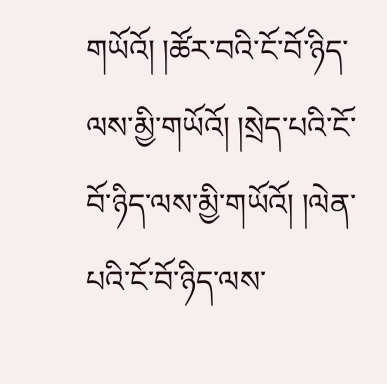གཡོའོ། །ཚོར་བའི་ངོ་བོ་ཉིད་ལས་མྱི་གཡོའོ། །སྲེད་པའི་ངོ་བོ་ཉིད་ལས་མྱི་གཡོའོ། །ལེན་པའི་ངོ་བོ་ཉིད་ལས་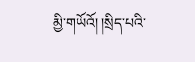མྱི་གཡོའོ། །སྲིད་པའི་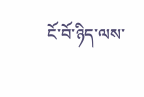ངོ་བོ་ཉིད་ལས་